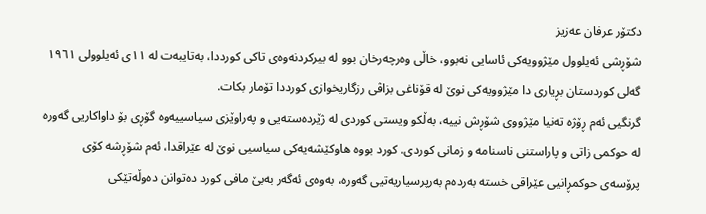دکتۆر عرفان عەزیز
شۆڕشی ئەیلوول مێژوویەکی ئاسایی نەبوو، خاڵی وەرچەرخان بوو لە بیرکردنەوەی تاکی کورددا، بەتایبەت لە ١١ی ئەیلوولی ١٩٦١ گەلی کوردستان بڕیاری دا مێژوویەکی نوێ لە قۆناغی بزاڤی رزگاریخوازی کورددا تۆمار بکات.
گرنگیی ئەم ڕۆژە تەنیا مێژووی شۆڕش نییە، بەڵکو ویستی کوردی لە ژێردەستەیی و پەراوێزی سیاسییەوە گۆڕی بۆ داواکاریی گەورە لە حوکمی زاتی و پاراستنی ناسنامە و زمانی کوردی. کورد بووە ھاوکێشەیەکی سیاسیی نوێ لە عێراقدا، ئەم شۆڕشە کۆی پرۆسەی حوکمڕانیی عێراقی خستە بەردەم بەرپرسیاریەتیی گەورە، بەوەی ئەگەر بەبێ مافی کورد دەتوانن دەوڵەتێکی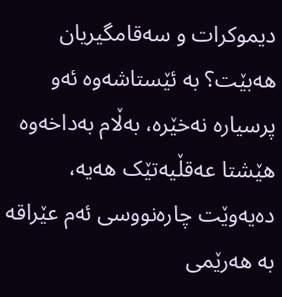دیموکرات و سەقامگیریان ھەبێت؟ بە ئێستاشەوە ئەو پرسیارە نەخێرە، بەڵام بەداخەوە ھێشتا عەقڵیەتێک ھەیە، دەیەوێت چارەنووسی ئەم عێراقە بە ھەرێمی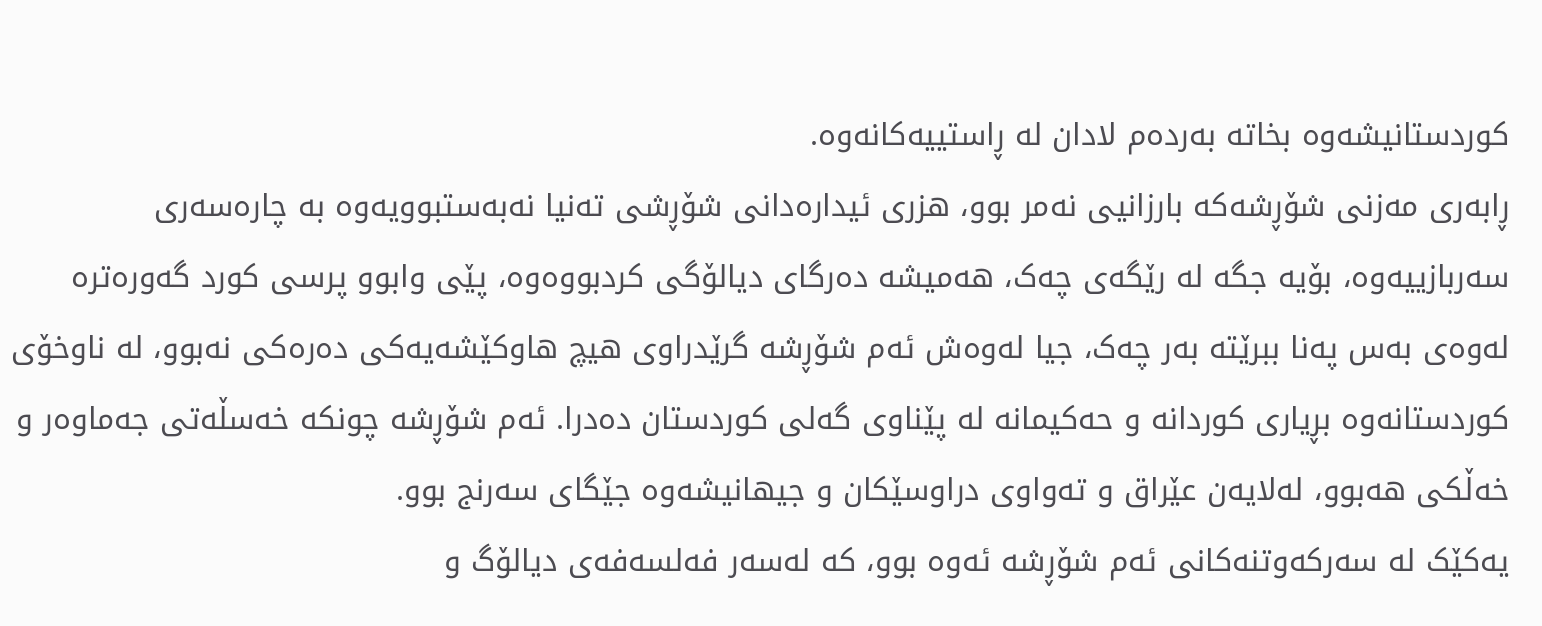کوردستانیشەوە بخاتە بەردەم لادان لە ڕاستییەکانەوە.
ڕابەری مەزنی شۆڕشەکە بارزانیی نەمر بوو، ھزری ئیدارەدانی شۆڕشی تەنیا نەبەستبوویەوە بە چارەسەری سەربازییەوە، بۆیە جگە لە رێگەی چەک، ھەمیشە دەرگای دیالۆگی کردبووەوە، پێی وابوو پرسی کورد گەورەترە لەوەی بەس پەنا ببرێتە بەر چەک، جیا لەوەش ئەم شۆڕشە گرێدراوی ھیچ ھاوکێشەیەکی دەرەکی نەبوو، لە ناوخۆی کوردستانەوە بڕیاری کوردانە و حەکیمانە لە پێناوی گەلی کوردستان دەدرا. ئەم شۆڕشە چونکە خەسڵەتی جەماوەر و خەڵکی ھەبوو، لەلایەن عێراق و تەواوی دراوسێکان و جیھانیشەوە جێگای سەرنج بوو.
یەکێک لە سەرکەوتنەکانی ئەم شۆڕشە ئەوە بوو، کە لەسەر فەلسەفەی دیالۆگ و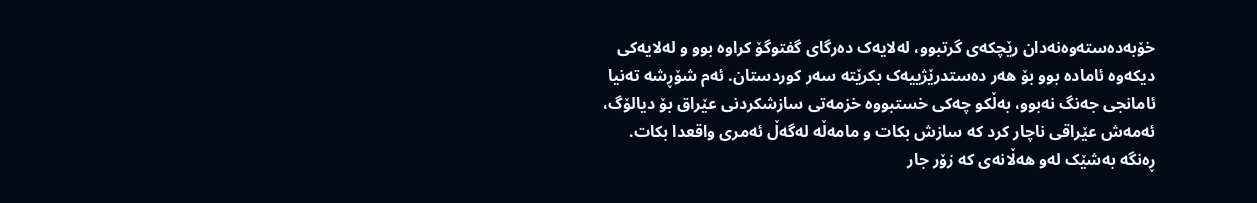خۆبەدەستەوەنەدان رێچکەی گرتبوو، لەلایەک دەرگای گفتوگۆ کراوە بوو و لەلایەکی دیکەوە ئامادە بوو بۆ ھەر دەستدرێژییەک بکرێتە سەر کوردستان. ئەم شۆڕشە تەنیا ئامانجی جەنگ نەبوو، بەڵکو چەکی خستبووە خزمەتی سازشکردنی عێراق بۆ دیالۆگ، ئەمەش عێراقی ناچار کرد کە سازش بکات و مامەڵە لەگەڵ ئەمری واقعدا بکات.
ڕەنگە بەشێک لەو ھەڵانەی کە زۆر جار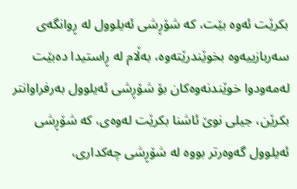بکرێت ئەوە بێت، کە شۆڕشی ئەیلوول لە ڕوانگەی سەربازییەوە بخوێندرێتەوە، بەڵام لە ڕاستیدا دەبێت لەمەودوا خوێندنەوەکان بۆ شۆڕشی ئەیلوول بەرفراوانتر بکرێن، جیلی نوێ ئاشنا بکرێت لەوەی، کە شۆڕشی ئەیلوول گەوەرتر بووە لە شۆڕشی چەکداری،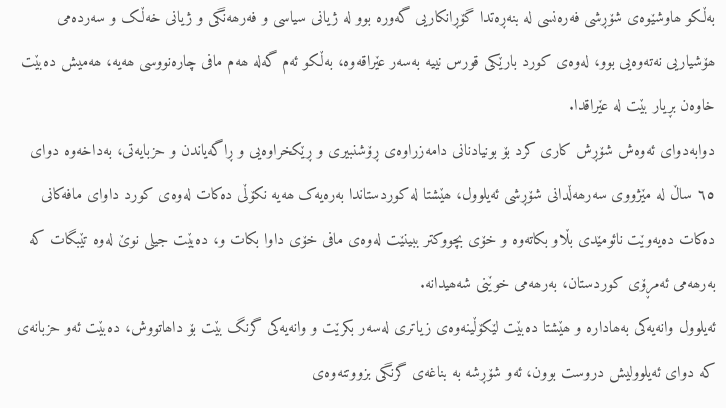بەڵکو ھاوشێوەی شۆڕشی فەرەنسی لە بنەڕەتدا گۆڕانکاریی گەورە بوو لە ژیانی سیاسی و فەرھەنگی و ژیانی خەڵک و سەردەمی ھۆشیاریی نەتەوەیی بوو، لەوەی کورد بارێکی قورس نییە بەسەر عێراقەوە، بەڵکو ئەم گەلە ھەم مافی چارەنووسی ھەیە، ھەمیش دەبێت خاوەن بڕیار بێت لە عێراقدا.
دوابەدوای ئەوەش شۆڕش کاری کرد بۆ بونیادنانی دامەزراوەی ڕۆشنبیری و ڕێکخراوەیی و ڕاگەیاندن و حزبایەتی، بەداخەوە دوای ٦٥ ساڵ لە مێژووی سەرھەڵدانی شۆڕشی ئەیلوول، ھێشتا لە کوردستاندا بەرەیەک ھەیە نکۆڵی دەکات لەوەی کورد داوای مافەکانی دەکات دەیەوێت نائومێدی بڵاو بکاتەوە و خۆی بچووکتر ببینێت لەوەی مافی خۆی داوا بکات و، دەبێت جیلی نوێ لەوە تێبگات کە بەرھەمی ئەمڕۆی کوردستان، بەرھەمی خوێنی شەھیدانە.
ئەیلوول وانەیەکی بەھادارە و ھێشتا دەبێت لێکۆڵینەوەی زیاتری لەسەر بکرێت و وانەیەکی گرنگ بێت بۆ داھاتووش، دەبێت ئەو حزبانەی کە دوای ئەیلوولیش دروست بوون، ئەو شۆڕشە بە بناغەی گرنگی بزووتنەوەی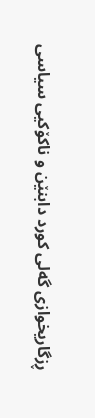ڕزگاریخوازی گەلی کورد دابنێن و ناکۆکیی سیاسی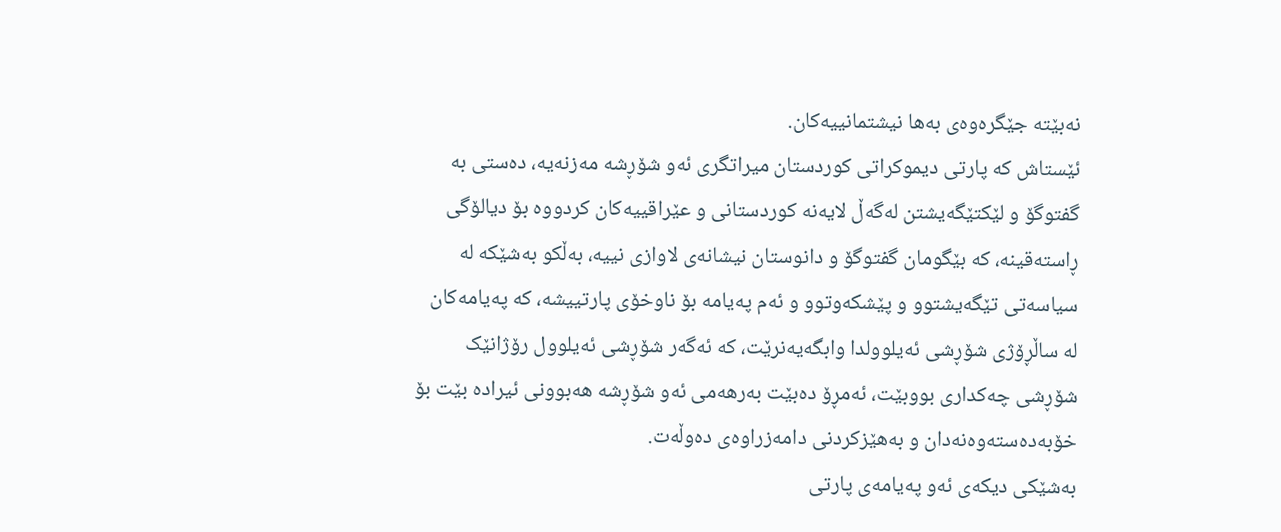نەبێتە جێگرەوەی بەھا نیشتمانییەکان.
ئێستاش کە پارتی دیموکراتی کوردستان میراتگری ئەو شۆڕشە مەزنەیە، دەستی بە گفتوگۆ و لێکتێگەیشتن لەگەڵ لایەنە کوردستانی و عێراقییەکان کردووە بۆ دیالۆگی ڕاستەقینە، کە بێگومان گفتوگۆ و دانوستان نیشانەی لاوازی نییە، بەڵکو بەشێکە لە سیاسەتی تێگەیشتوو و پێشکەوتوو و ئەم پەیامە بۆ ناوخۆی پارتییشە، کە پەیامەکان لە ساڵڕۆژی شۆڕشی ئەیلوولدا وابگەیەنرێت، کە ئەگەر شۆڕشی ئەیلوول رۆژانێک شۆڕشی چەکداری بووبێت، ئەمڕۆ دەبێت بەرھەمی ئەو شۆڕشە ھەبوونی ئیرادە بێت بۆ خۆبەدەستەوەنەدان و بەھێزکردنی دامەزراوەی دەوڵەت.
بەشێکی دیکەی ئەو پەیامەی پارتی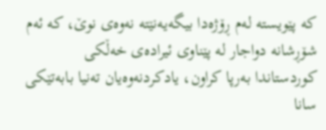کە پێویستە لەم ڕۆژەدا بیگەیەنێتە نەوەی نوێ، کە ئەم شۆڕشانە دواجار لە پێناوی ئیرادەی خەڵکی کوردستاندا بەرپا کراون، یادکردنەوەیان تەنیا بابەتێکی سانا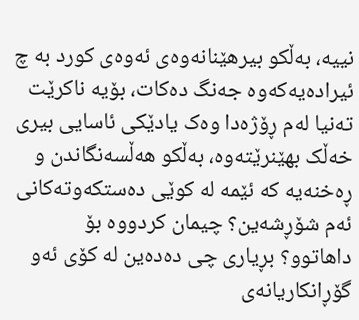نییە، بەڵکو بیرھێنانەوەی ئەوەی کورد بە چ ئیرادەیەکەوە جەنگ دەکات، بۆیە ناکرێت تەنیا لەم ڕۆژەدا وەک یادێکی ئاسایی بیری خەڵک بھێنرێتەوە، بەڵکو ھەڵسەنگاندن و ڕەخنەیە کە ئێمە لە کوێی دەستکەوتەکانی ئەم شۆڕشەین؟ چیمان کردووە بۆ داھاتوو؟ بڕیاری چی دەدەین لە کۆی ئەو گۆڕانکاریانەی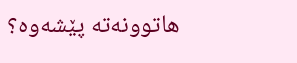ھاتوونەتە پێشەوە؟